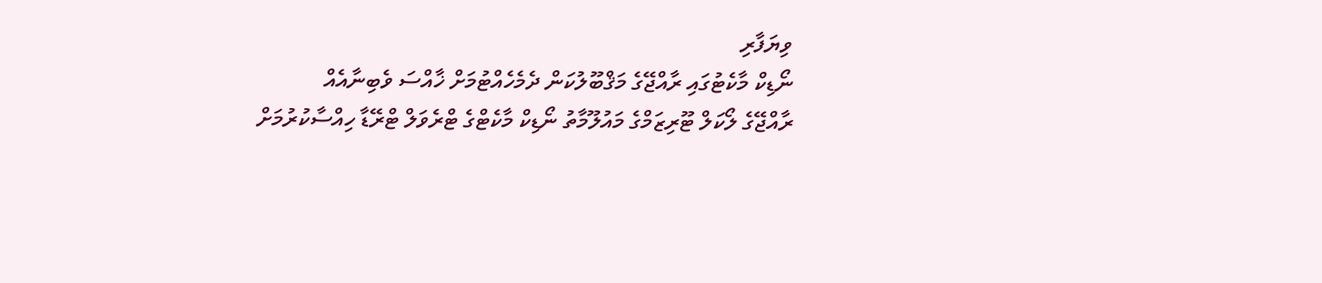ވިޔަފާރި
ނޯޑިކް މާކެޓުގައި ރާއްޖޭގެ މަޤްބޫލުކަން ދެމެހެއްޓުމަށް ޚާއްސަ ވެބިނާއެއް
ރާއްޖޭގެ ލޯކަލް ޓޫރިޒަމްގެ މައުލޫމާތު ނޯޑިކް މާކެޓްގެ ޓްރެވަލް ޓްރޭޑާ ހިއްސާކުރުމަށް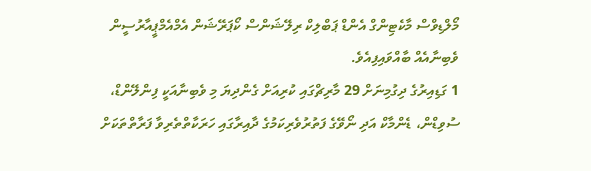މޯލްޑިވްސް މާކެޓިންގް އެންޑް ޕަބްލިކް ރިލޭޝަންސް ކޯޕަރޭޝަން އެމްއެމްޕީއާރުސީން ވެބިނާއެއް ބާއްވައިފިއެވެ.
1 ގަޑިއިރުގެ ދިގުމިނަށް 29 މާރިޗްގައި ކުރިއަށް ގެންދިޔަ މި ވެބިނާއަކީ ފިންލޭންޑް، ސުވިޑްން، ޑެންމާކް އަދި ނޯވޭގެ ފަތުރުވެރިކަމުގެ ދާއިރާގައި ހަރަކާތްތެރިވާ ފަރާތްތަކަށް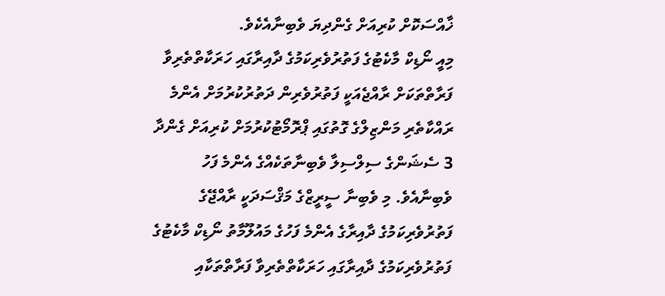ޚާއްސަކޮށް ކުރިއަށް ގެންދިޔަ ވެބިނާއެކެވެ.
މިއީ ނޯޑިކް މާކެޓުގެ ފަތުރުވެރިކަމުގެ ދާއިރާގައި ހަރަކާތްތެރިވާ ފަރާތްތަކަށް ރާއްޖެއަކީ ފަތުރުވެރިން ދަތުރުކުރުމަށް އެންމެ ރައްކާތެރި މަންޒިލްގެ ގޮތުގައި ޕްރޮމޯޓުކުރުމަށް ކުރިއަށް ގެންދާ 3 ސެޝަންގެ ސިލްސިލާ ވެބިނާތަކެއްގެ އެންމެ ފަހު ވެބިނާއެވެ. މި ވެބިނާ ސީރީޒްގެ މަޤްސަދަކީ ރާއްޖޭގެ ފަތުރުވެރިކަމުގެ ދާއިރާގެ އެންމެ ފަހުގެ މައުލޫމާތު ނޯޑިކް މާކެޓުގެ ފަތުރުވެރިކަމުގެ ދާއިރާގައި ހަރަކާތްތެރިވާ ފަރާތްތަކާއި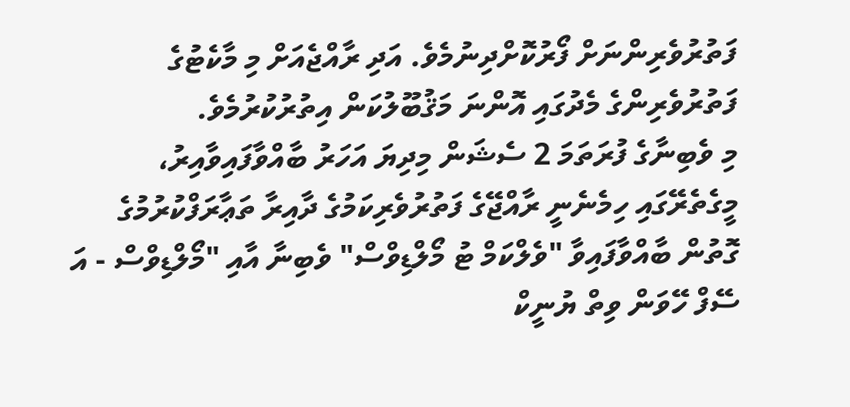ފަތުރުވެރިންނަށް ފޯރުކޮށްދިނުމެވެ. އަދި ރާއްޖެއަށް މި މާކެޓުގެ ފަތުރުވެރިންގެ މެދުގައި އޮންނަ މަޤުބޫލުކަން އިތުރުކުރުމެވެ.
މި ވެބިނާގެ ފުރަތަމަ 2 ސެޝަން މިދިޔަ އަހަރު ބާއްވާފައިވާއިރު، މީގެތެރޭގައި ހިމެނެނީ ރާއްޖޭގެ ފަތުރުވެރިކަމުގެ ދާއިރާ ތަޢާރަފްކުރުމުގެ ގޮތުން ބާއްވާފައިވާ "ވެލްކަމް ޓު މޯލްޑިވްސް" ވެބިނާ އާއި "މޯލްޑިވްސް - އަ ސޭފް ހޭވަން ވިތް ޔުނީކް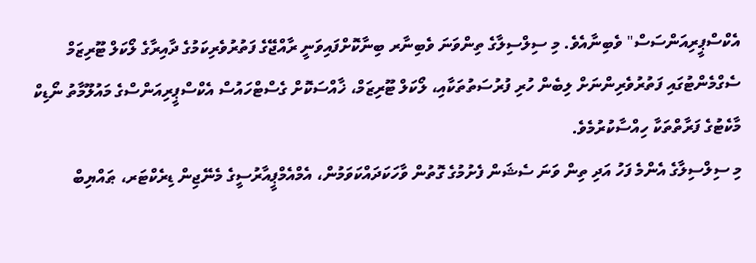އެކްސްޕީރިއަންސަސް" ވެބިނާއެވެ. މި ސިލްސިލާގެ ތިންވަނަ ވެބިނާރ ބިނާކޮށްފައިވަނީ ރާއްޖޭގެ ފަތުރުވެރިކަމުގެ ދާއިރާގެ ލޯކަލް ޓޫރިޒަމް ސެގްމެންޓުގައި ފަތުރުވެރިންނަށް ލިބެން ހުރި ފުރުސަތުތަކާއި، ލޯކަލް ޓޫރިޒަމް، ޚާއްސަކޮށް ގެސްޓްހައުސް އެކްސްޕީރިއަންސްގެ މައުލޫމާތު ނޯޑިކް މާކެޓުގެ ފަރާތްތަކާ ހިއްސާކުރުމެވެ.
މި ސިލްސިލާގެ އެންމެ ފަހު އަދި ތިން ވަނަ ސެޝަން ފެށުމުގެ ގޮތުން ވާހަކަދައްކަވަމުން، އެމްއެމްޕީއާރުސީގެ މެނޭޖިން ޑިރެކްޓަރ، ޠައްޔިބް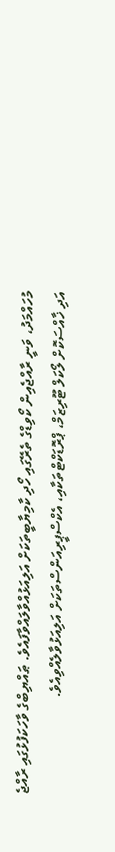މުހައްމަދު، ވަނީ ރާއްޖެއިން ކޯވިޑްގެ ތެރޭގައި ހޯދި ކާމިޔާބީތަކަށް އަލިއަޅުއްވާލައްވާފައެވެ. ޠައްޔިބްގެ ވާހަކަފުޅުގައި ރާއްޖެ އަދި ޚާއްސަކޮށް ލޯކަލް ޓޫރިޒަމް، ޕްރޮޑަކްޓްތަކާއި، އެކްސްޕީރިއަންސްތަކަށް އަލިއަޅުވާލެއްވިއެވެ.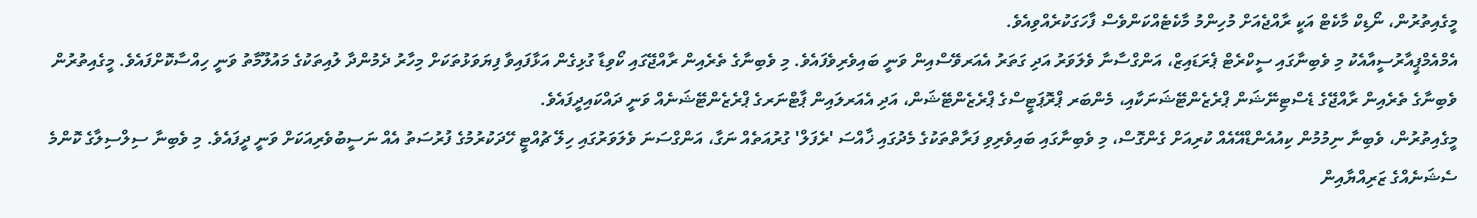މީގެއިތުރުން، ނޯޑިކް މާކެޓް އަކީ ރާއްޖެއަށް މުހިންމު މާކެޓެއްކަންވެސް ފާހަގަކުރެއްވިއެވެ.
އެމްއެމްޕީއާރުސީއާއެކު މި ވެބިނާގައި ސީކްރެޓް ޕެރަޑައިޒް، އަންގްސާނާ ވެލަވަރު އަދި ގަތަރު އެއަރވޭސްއިން ވަނީ ބައިވެރިވެފައެވެ. މި ވެބިނާގެ ތެރެއިން ރާއްޖޭގައި ކޯވިޑާ ގުޅިގެން އަޅާފައިވާ ފިޔަވަޅުތަކަށް މިހާރު ދެމުންދާ ލުއިތަކުގެ މައުލޫމާތު ވަނީ ހިއްސާކޮށްފައެވެ. މީގެއިތުރުން ވެބިނާގެ ތެރެއިން ރާއްޖޭގެ ޑެސްޓިނޭޝަން ޕްރެޒެންޓޭޝަނަކާއި، މެންބަރ ޕްރޮޕަޓީސްގެ ޕްރެޒެންޓޭޝަން، އަދި އެއަރލައިން ޕާޓްނަރގެ ޕްރެޒެންޓޭޝަނެއް ވަނީ ދައްކައިދީފައެވެ.
މީގެއިތުރުން، ވެބިނާ ނިމުމުން ކިއުއެންޑްއޭއެއް ކުރިއަށް ގެންގޮސް، މި ވެބިނާގައި ބައިވެރިވި ފަރާތްތަކުގެ މެދުގައި ޚާއްސަ 'ރެފަލް' ގުރުއަތެއް ނަގާ، އަންގްސަނަ ވެލަވަރުގައި ހިލޭ ޗުއްޓީ ހޭދަކުރުމުގެ ފުރުސަތު އެއް ނަސީބުވެރިއަކަށް ވަނީ ދީފައެވެ. މި ވެބިނާ ސިލްސިލާގެ ކޮންމެ ސެޝަނެއްގެ ޒަރިއްޔާއިން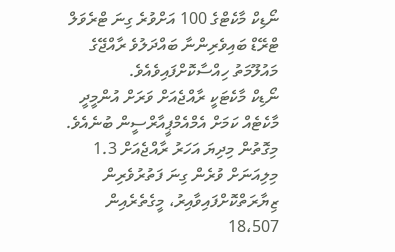ނޯޑިކް މާކެޓްގެ 100 އަށްވުރެ ގިނަ ޓްރެވަލް ޓްރޭޑް ބައިވެރިންނާ ބައްދަލުވެ ރާއްޖޭގެ މައުލޫމަތު ހިއްސާކޮށްފައިވެއެވެ.
ނޯޑިކް މާކެޓަކީ ރާއްޖެއަށް ވަރަށް އުންމީދީ މާކެޓެއް ކަމަށް އެމްއެމްޕީއާރްސީން ބުނެއެވެ. މިގޮތުން މިދިޔަ އަހަރު ރާއްޖެއަށް 1.3 މިލިއަނަށް ވުރެން ގިނަ ފަތުރުވެރިން ޒިޔާރަތްކޮށްފައިވާއިރު، މީގެތެރެއިން 18،507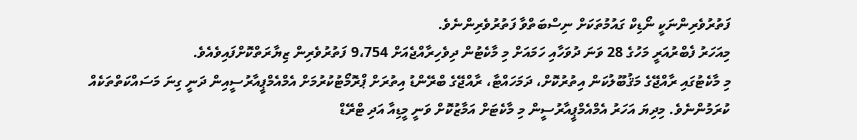ފަތުރުވެރިންނަކީ ނޯޑިކް ގައުމުތަކަށް ނިސްބަތްވާ ފަތުރުވެރިންނެވެ.
މިއަހަރު ފެބްރުއަރީ މަހުގެ 28 ވަނަ ދުވަހާއި ހަމައަށް މި މާކެޓުން ދިވެހިރާއްޖެއަށް 9،754 ފަތުރުވެރިން ޒިޔާރަތްކޮށްފައިވެއެވެ.
މި މާކެޓުގައި ރާއްޖޭގެ މަޤުބޫލުކަން އިތުރުކޮށް، ދަމަހައްޓާ، ރާއްޖޭގެ ބްރޭންޑު އިތުރަށް ޕްރޮމޯޓުކުރުމަށް އެމްއެމްޕީއާރުސީއިން ދަނީ ގިނަ މަސައްކަތްތަކެއް ކުރަމުންނެވެ. މިދިޔަ އަހަރު އެމްއެމްޕީއާރުސީން މި މާކެޓަށް އަމާޒުކޮށް ވަނީ މީޑިއާ އަދި ޓްރޭޑް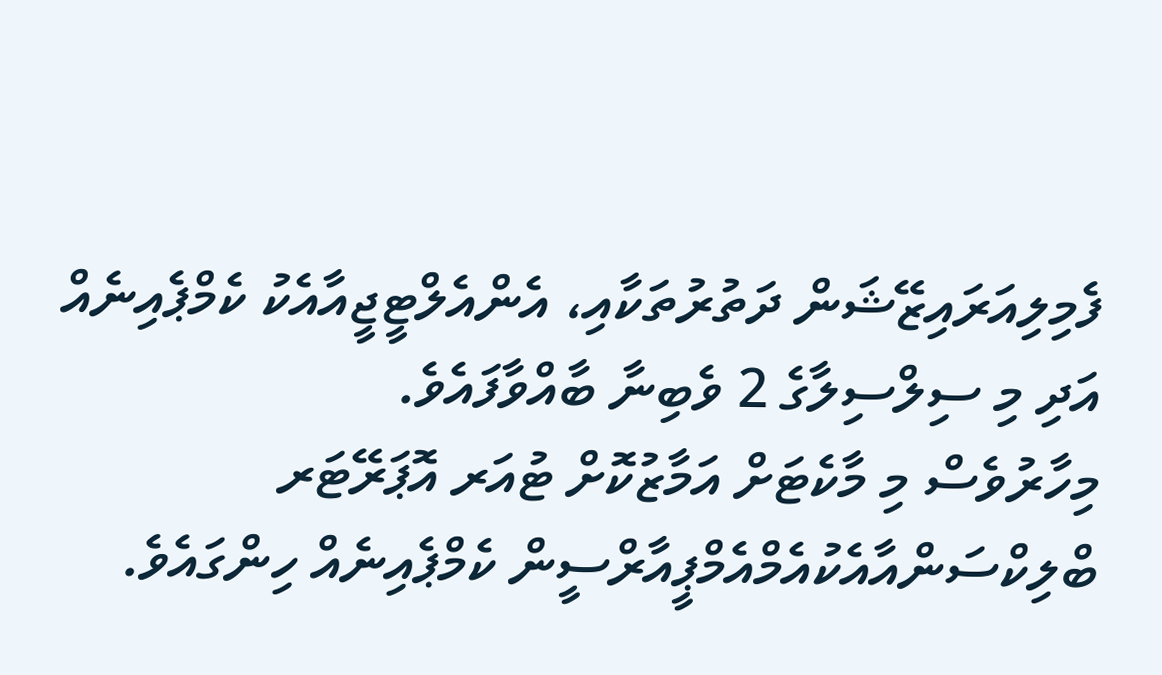ފެމިލިއަރައިޒޭޝަން ދަތުރުތަކާއި، އެންއެލްޓީޖީއާއެކު ކެމްޕެއިނެއް އަދި މި ސިލްސިލާގެ 2 ވެބިނާ ބާއްވާފައެވެ.
މިހާރުވެސް މި މާކެޓަށް އަމާޒުކޮށް ޓުއަރ އޮޕަރޭޓަރ ބްލިކްސަންއާއެކުއެމްއެމްޕީއާރްސީން ކެމްޕެއިނެއް ހިންގައެވެ.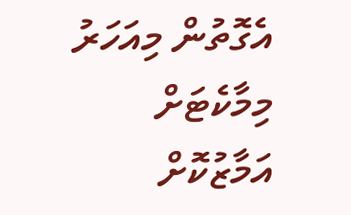އެގޮތުން މިއަހަރު މިމާކެޓަށް އަމާޒުކޮށް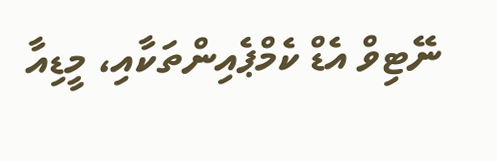ނޭޓިވް އެޑް ކެމްޕެއިންތަކާއި، މީޑިއާ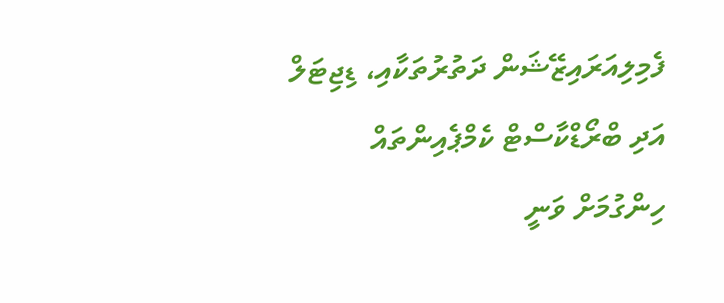ފެމިލިއަރައިޒޭޝަން ދަތުރުތަކާއި، ޑިޖިޓަލް އަދި ބްރޯޑްކާސްޓް ކެމްޕެއިންތައް ހިންގުމަށް ވަނީ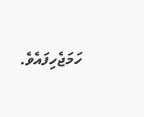ހަމަޖެހިފައެވެ.